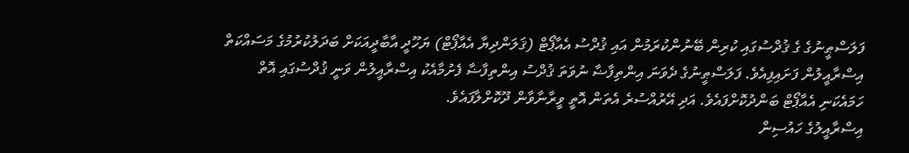ފަލަސްޠީނުގެ ގެ ޤުދްސުގައި ކުރިން ބޭނުންކުރަމުން އައި ޤުދްސު އެއާޕޯޓް (ޤަލަންދިޔާ އެއާޕޯޓް) ޔަހޫދީ އާބާދީއަކަށް ބަދަލުކުރުމުގެ މަސައްކަތް އިސްރާއީލުން ފަށައިފިއެވެ. ފަލަސްޠީނުގެ ދެވަނަ އިންތިފާޟާ ނުވަތަ ޤުދްސު އިންތިފާޟާ ފެށުމާއެކު އިސްރާއީލުން ވަނީ ޤުދްސުގައި އޮތް ހަމައެކަނި އެއާޕޯޓް ބަންދުކޮށްފައެވެ. އަދި އޭރުއްސުރެ އެތަން އޮތީ ވީރާނާވާން ދޫކޮށްލާފައެވެ.
އިސްރާއީލުގެ ހައުސިން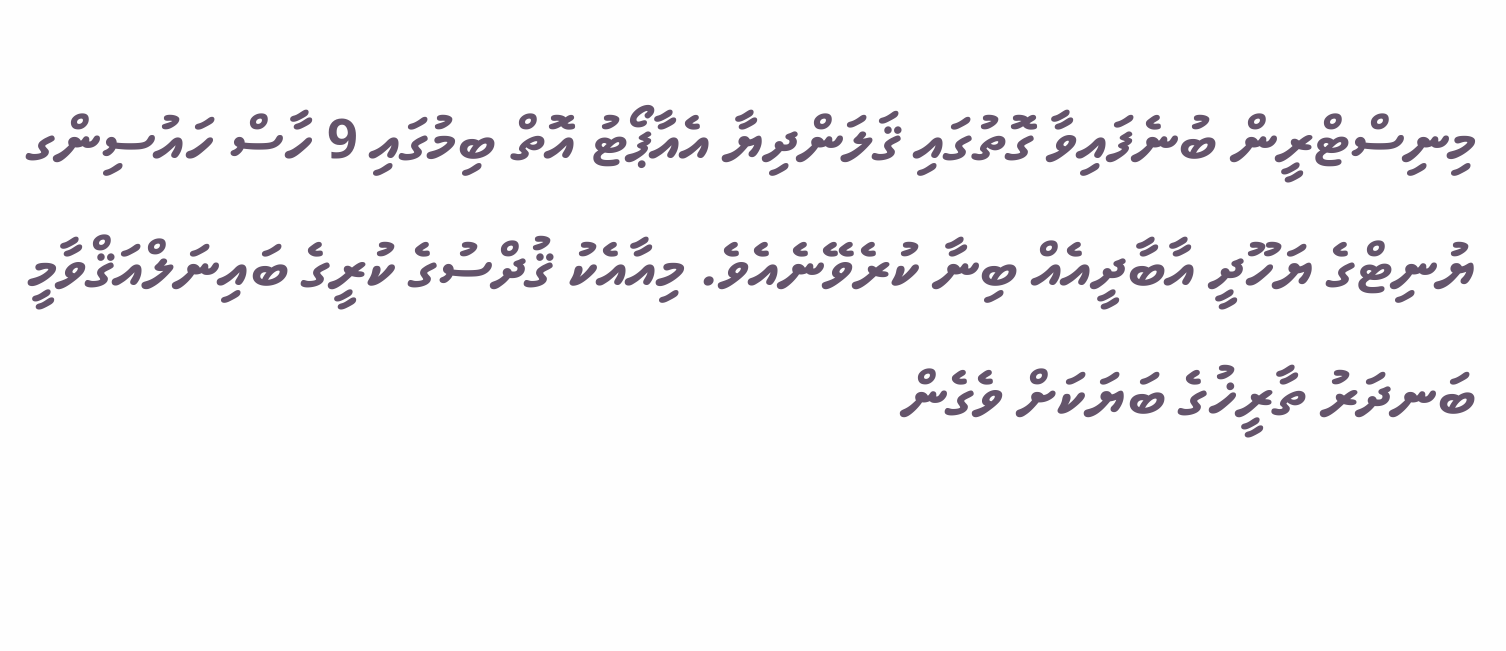މިނިސްޓްރީން ބުނެފައިވާ ގޮތުގައި ޤަލަންދިޔާ އެއާޕޯޓު އޮތް ބިމުގައި 9 ހާސް ހައުސިންގ ޔުނިޓްގެ ޔަހޫދީ އާބާދީއެއް ބިނާ ކުރެވޭނެއެވެ. މިއާއެކު ޤުދްސުގެ ކުރީގެ ބައިނަލްއަޤްވާމީ ބަނދަރު ތާރީޚުގެ ބަޔަކަށް ވެގެން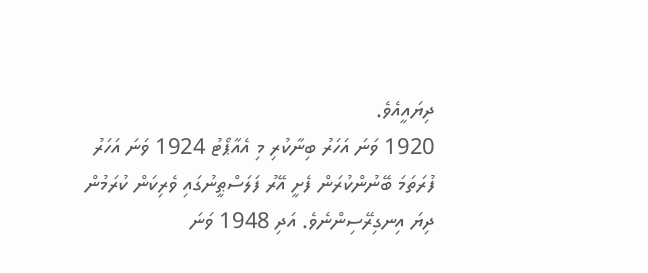ދިޔައީއެވެ.
1920 ވަނަ އަހަރު ބިނާކުރި މި އެއާޕޯޓު 1924 ވަނަ އަހަރު ފުރަތަމަ ބޭނުންކުރަން ފެށީ އޭރު ފަލަސްޠީނުގައި ވެރިކަން ކުރަމުން ދިޔަ އިނގިރޭސިންނެވެ. އަދި 1948 ވަނަ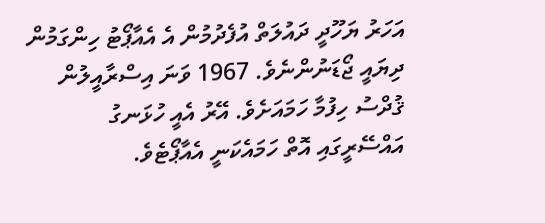އަހަރު ޔަހޫދީ ދައުލަތް އުފެދުމުން އެ އެއާޕޯޓު ހިންގަމުން ދިޔައީ ޖޯޑަނުންނެވެ. 1967 ވަނަ އިސްރާއީލުން ޤުދްސު ހިފުމާ ހަމައަށެވެ. އޭރު އެއީ ހުޅަނގު އައްސޭރީގައި އޮތް ހަމައެކަނީ އެއާޕޯޓެވެ.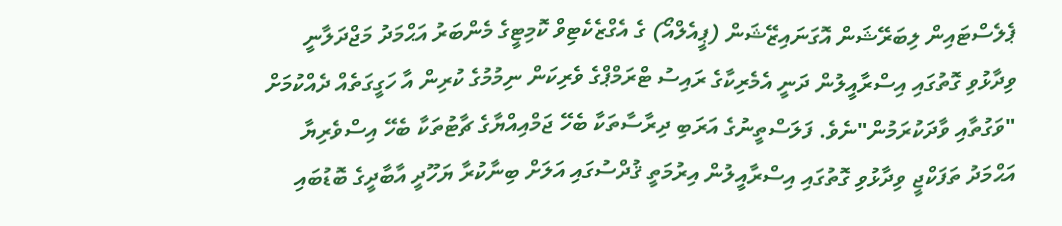ޕެލެސްޓައިން ލިބަރޭޝަން އޮގަނައިޒޭޝަން (ޕީއެލްއޯ) ގެ އެގްޒެކެޓިވް ކޮމިޓީގެ މެންބަރު އަޙްމަދު މަޖްދަލާނީ ވިދާޅުވި ގޮތުގައި އިސްރާއީލުން ދަނީ އެމެރިކާގެ ރައިސު ޓްރަމްޕްގެ ވެރިކަން ނިމުމުގެ ކުރިން އާ ހަގީގަތެއް ދެއްކުމަށް "ވަގުތާއި ވާދަކުރަމުން"ނެވެ. ފަލަސްތީނުގެ އަރަބި ދިރާސާތަކާ ބެހޭ ޖަމްއިއްޔާގެ ޗާޓުތަކާ ބެހޭ އިސްވެރިޔާ އަޙްމަދު ތަފަކްޖީ ވިދާޅުވި ގޮތުގައި އިސްރާއީލުން އިރުމަތީ ޤުދްސުގައި އަލަށް ބިނާކުރާ ޔަހޫދީ އާބާދީގެ ބޮޑުބައި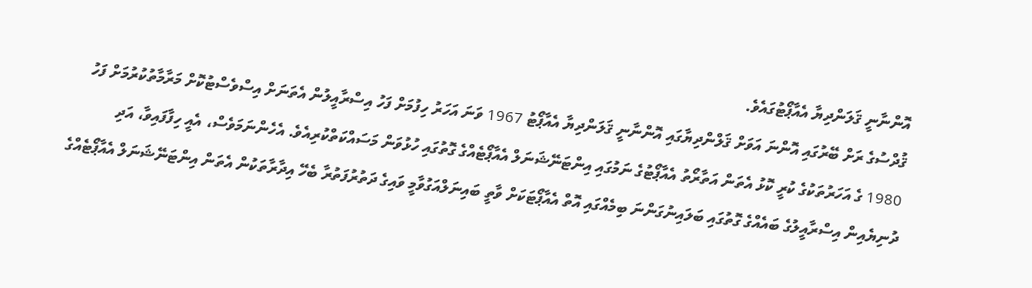އޮންނާނީ ޤަލަންދިޔާ އެއާޕޯޓުގައެވެ.
ޤުދްސުގެ ރަށް ބޭރުގައި އޮންނަ އަވަށް ޤަލްންދިޔާގައި އޮންނާނީ ޤަލަންދިޔާ އެއާޕޯޓު 1967 ވަނަ އަހަރު ހިފުމަށް ފަހު އިސްރާއީލުން އެތަނަށް އިސްވެސްޓުކޮށް މަރާމާތުކުރުމަށް ފަހު 1980 ގެ އަހަރުތަކުގެ ކުރީ ކޮޅު އެތަން އަތާރޯތު އެއާޕޯޓުގެ ނަމުގައި އިންޓަނޭޝަނަލް އެއާޕޯޓެއްގެ ގޮތުގައި ހުޅުވަން މަސައްކަތްކުރިއެވެ. އެހެންނަމަވެސް، އެއީ ހިފާފައިވާ، އަދި ދުނިޔެއިން އިސްރާއީލުގެ ބައެއްގެ ގޮތުގައި ބަލައިނުގަންނަ ބިމެއްގައި އޮތް އެއާޕޯޓަކަށް ވާތީ ބައިނަލްއަގުވާމީ ވައިގެ ދަތުރުފަތުރާ ބެހޭ އިދާރާތަކުން އެތަން އިންޓަނޭޝަނަލް އެއާޕޯޓެއްގެ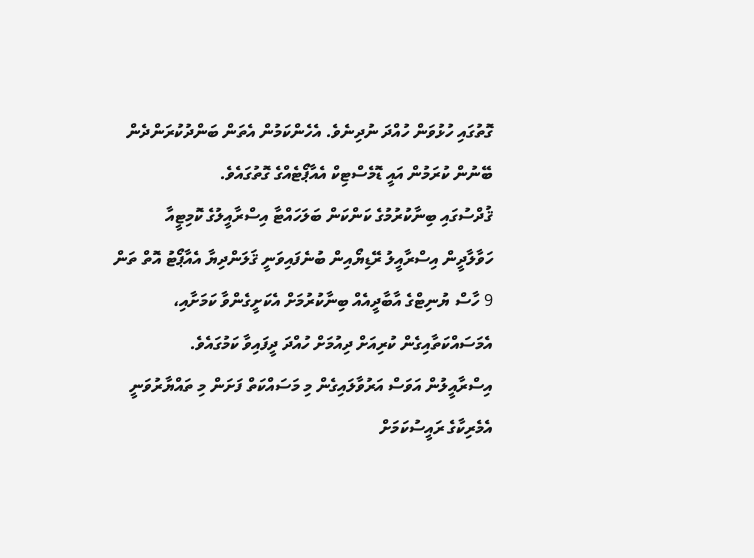ގޮތުގައި ހުޅުވަން ހުއްދަ ނުދިނެވެ. އެހެންކަމުން އެތަން ބަންދުކުރަންދެން ބޭނުން ކުރަމުން އައީ ޑޮމެސްޓިކް އެއާޕޯޓެއްގެ ގޮތުގައެވެ.
ޤުދްސުގައި ބިނާކުރުމުގެ ކަންކަން ބަލަހައްޓާ އިސްރާއީލުގެ ކޮމިޓީއާ ހަވާލާދީން އިސްރާއީލު ރޭޑިޔޯއިން ބުނެފައިވަނީ ޤަލަންދިޔާ އެއާޕޯޓު އޮތް ތަން 9 ހާސް ޔުނިޓްގެ އާބާދީއެއް ބިނާކުރުމަށް އެކަށީގެންވާ ކަމަށާއި، އެމަސައްކަތާއިގެން ކުރިއަށް ދިއުމަށް ހުއްދަ ދީފައިވާ ކަމުގައެވެ.
އިސްރާއީލުން އަވަސް އަރުވާލައިގެން މި މަސައްކަތް ފަށަން މި ތައްޔާރުވަނީ އެމެރިކާގެ ރައީސުކަމަށް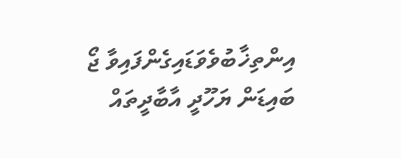އިންތިޚާބުވެވަޑައިގެންފައިވާ ޖޯ ބައިޑަން ޔަހޫދީ އާބާދީތައް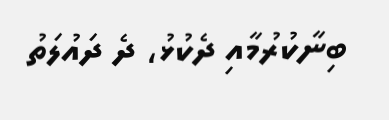ބިނާކުރުމާއި ދެކުޅު، ދެ ދައުލަތު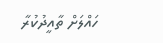ހައްލަށް ތާއީދުކުރާ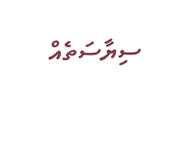ސިޔާސަތެއް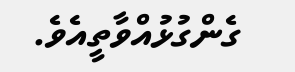ގެންގުޅުއްވާތީއެވެ.